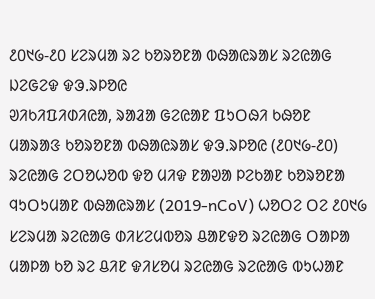᱒᱐᱑᱙-᱒᱐ ᱥᱮᱨᱢᱟ ᱨᱮ ᱠᱚᱨᱚᱱᱟ ᱵᱷᱟᱭᱨᱟᱥ ᱨᱮᱭᱟᱜ ᱡᱮᱜᱮᱫ ᱫᱳᱹᱨᱞᱚᱭ
ᱣᱤᱠᱤᱯᱤᱰᱤᱭᱟ, ᱨᱟᱲᱟ ᱜᱮᱭᱟᱱ ᱯᱩᱛᱷᱤ ᱠᱷᱚᱱ
ᱢᱟᱨᱟᱝ ᱠᱚᱨᱚᱱᱟ ᱵᱷᱟᱭᱨᱟᱥ ᱫᱳᱹᱨᱞᱚᱭ (᱒᱐᱑᱙-᱒᱐) ᱨᱮᱭᱟᱜ ᱮᱛᱚᱦᱚᱵ ᱫᱚ ᱢᱤᱫ ᱱᱟᱣᱟ ᱞᱮᱠᱟᱱ ᱠᱚᱨᱚᱱᱟ ᱧᱩᱛᱩᱢᱟᱱ ᱵᱷᱟᱭᱨᱟᱥ (2019-nCoV) ᱦᱚᱛᱮ ᱛᱮ ᱒᱐᱑᱙ ᱥᱮᱨᱢᱟ ᱨᱮᱭᱟᱜ ᱰᱤᱥᱮᱢᱵᱚᱨ ᱪᱟᱱᱫᱚ ᱨᱮᱭᱟᱜ ᱛᱟᱞᱟ ᱢᱟᱞᱟ ᱠᱚ ᱨᱮ ᱪᱤᱱ ᱫᱤᱥᱚᱢ ᱨᱮᱭᱟᱜ ᱨᱮᱭᱟᱜ ᱵᱩᱦᱟᱱ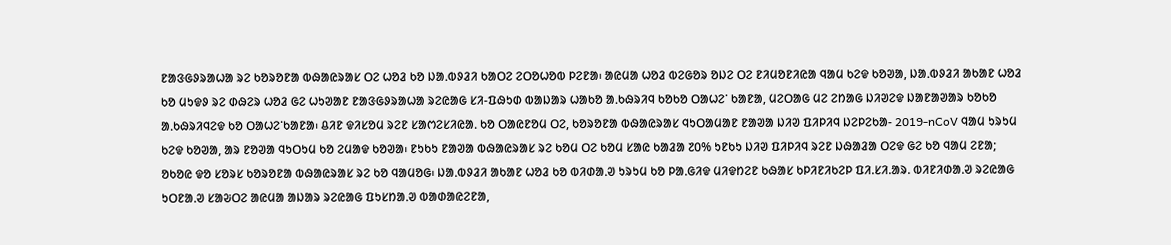ᱱᱟᱝᱜᱽᱨᱟᱦᱟ ᱨᱮ ᱠᱚᱨᱚᱱᱟ ᱵᱷᱟᱭᱨᱟᱥ ᱛᱮ ᱦᱚᱲ ᱠᱚ ᱡᱟᱹᱵᱽᱲᱤ ᱠᱟᱛᱮ ᱮᱛᱚᱦᱚᱵ ᱞᱮᱱᱟ᱾ ᱟᱭᱢᱟ ᱦᱚᱲ ᱵᱮᱜᱚᱨ ᱚᱡᱮ ᱛᱮ ᱱᱤᱢᱚᱱᱤᱭᱟ ᱧᱟᱢ ᱠᱮᱫ ᱠᱚᱣᱟ, ᱡᱟᱹᱵᱽᱲᱤ ᱟᱠᱟᱱ ᱦᱚᱲ ᱠᱚ ᱢᱩᱫᱽ ᱨᱮ ᱰᱷᱮᱨ ᱦᱚᱲ ᱜᱮ ᱦᱩᱣᱟᱱ ᱱᱟᱝᱜᱽᱨᱟᱦᱟ ᱨᱮᱭᱟᱜ ᱥᱤ-ᱯᱷᱩᱰ ᱵᱟᱡᱟᱨ ᱦᱟᱠᱚ ᱟᱹᱠᱷᱨᱤᱧ ᱠᱚᱠᱚ ᱛᱟᱦᱮᱸ ᱠᱟᱱᱟ, ᱢᱮᱛᱟᱜ ᱢᱮ ᱮᱴᱟᱜ ᱡᱤᱣᱮᱫ ᱡᱟᱱᱟᱣᱟᱨ ᱠᱚᱠᱚ ᱟᱹᱠᱷᱨᱤᱧᱮᱫ ᱠᱚ ᱛᱟᱦᱮᱸᱠᱟᱱᱟ᱾ ᱪᱤᱱ ᱫᱤᱥᱚᱢ ᱨᱮᱱ ᱥᱟᱬᱮᱥᱤᱭᱟᱹ ᱠᱚ ᱛᱟᱭᱱᱚᱢ ᱛᱮ, ᱠᱚᱨᱚᱱᱟ ᱵᱷᱟᱭᱨᱟᱥ ᱧᱩᱛᱟᱢᱟᱱ ᱱᱟᱣᱟ ᱡᱤᱣ ᱯᱤᱞᱤᱧ ᱡᱮᱞᱮᱠᱟ- 2019-nCoV ᱧᱟᱢ ᱩᱨᱩᱢ ᱠᱮᱫ ᱠᱚᱣᱟ, ᱟᱨ ᱱᱚᱣᱟ ᱧᱩᱛᱩᱢ ᱠᱚ ᱮᱢᱟᱫ ᱠᱚᱣᱟ᱾ ᱱᱩᱠᱩ ᱱᱟᱣᱟ ᱵᱷᱟᱭᱨᱟᱥ ᱨᱮ ᱠᱚᱢ ᱛᱮ ᱠᱚᱢ ᱥᱟᱭ ᱠᱟᱲᱟ ᱗᱐% ᱩᱱᱠᱩ ᱡᱤᱣ ᱯᱤᱞᱤᱧ ᱨᱮᱱ ᱡᱷᱟᱲᱟ ᱛᱮᱫ ᱜᱮ ᱠᱚ ᱧᱟᱢ ᱮᱱᱟ; ᱚᱠᱚᱭ ᱫᱚ ᱥᱚᱨᱥ ᱠᱚᱨᱚᱱᱟ ᱵᱷᱟᱭᱨᱟᱥ ᱨᱮ ᱠᱚ ᱧᱟᱢᱚᱜ᱾ ᱡᱟᱹᱵᱽᱲᱤ ᱟᱠᱟᱱ ᱦᱚᱲ ᱠᱚ ᱵᱤᱰᱟᱹᱣ ᱩᱨᱩᱢ ᱠᱚ ᱞᱟᱹᱜᱤᱫ ᱢᱤᱫᱴᱮᱱ ᱠᱷᱟᱥ ᱠᱞᱤᱱᱤᱠᱮᱞ ᱯᱤ.ᱥᱤ.ᱟᱨ. ᱵᱤᱱᱤᱰᱟᱹᱣ ᱨᱮᱭᱟᱜ ᱩᱛᱱᱟᱹᱣ ᱥᱟᱶᱛᱮ ᱟᱭᱢᱟ ᱟᱡᱟᱨ ᱨᱮᱭᱟᱜ ᱯᱩᱥᱴᱟᱹᱣ ᱵᱟᱰᱟᱭᱮᱱᱟ,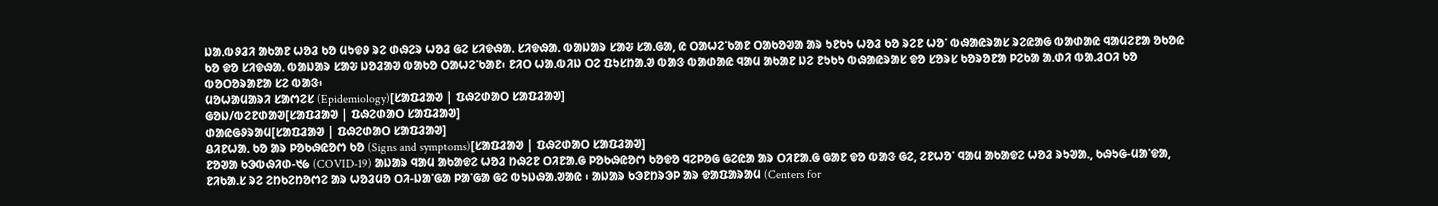ᱡᱟᱹᱵᱽᱲᱤ ᱟᱠᱟᱱ ᱦᱚᱲ ᱠᱚ ᱢᱩᱫᱽ ᱨᱮ ᱰᱷᱮᱨ ᱦᱚᱲ ᱜᱮ ᱥᱤᱫᱷᱟᱹ ᱥᱤᱫᱷᱟᱹ ᱵᱟᱡᱟᱨ ᱥᱟᱶ ᱥᱟᱹᱜᱟ, ᱭ ᱛᱟᱦᱮᱸᱠᱟᱱ ᱛᱟᱠᱚᱣᱟ ᱟᱨ ᱩᱱᱠᱩ ᱦᱚᱲ ᱠᱚ ᱨᱮᱱ ᱦᱚᱸ ᱵᱷᱟᱭᱨᱟᱥ ᱨᱮᱭᱟᱜ ᱵᱟᱰᱟᱭ ᱧᱟᱢᱮᱱᱟ ᱚᱠᱚᱭ ᱠᱚ ᱫᱚ ᱥᱤᱫᱷᱟᱹ ᱵᱟᱡᱟᱨ ᱥᱟᱶ ᱡᱚᱲᱟᱣ ᱵᱟᱠᱚ ᱛᱟᱦᱮᱸᱠᱟᱱ᱾ ᱱᱤᱛ ᱦᱟᱹᱵᱤᱡ ᱛᱮ ᱯᱩᱥᱴᱟᱹᱣ ᱵᱟᱝ ᱵᱟᱰᱟᱭ ᱧᱟᱢ ᱟᱠᱟᱱ ᱡᱮ ᱱᱩᱠᱩ ᱵᱷᱟᱭᱨᱟᱥ ᱫᱚ ᱥᱚᱨᱥ ᱠᱚᱨᱚᱱᱟ ᱞᱮᱠᱟ ᱟᱹᱰᱤ ᱵᱟᱹᱲᱛᱤ ᱠᱚ ᱵᱚᱛᱚᱨᱟᱱᱟ ᱥᱮ ᱵᱟᱝ᱾
ᱢᱚᱦᱟᱢᱟᱨᱤ ᱥᱟᱬᱮᱥ (Epidemiology)[ᱥᱟᱯᱲᱟᱣ | ᱯᱷᱮᱰᱟᱛ ᱥᱟᱯᱲᱟᱣ]
ᱜᱚᱡ/ᱵᱮᱱᱰᱟᱣ[ᱥᱟᱯᱲᱟᱣ | ᱯᱷᱮᱰᱟᱛ ᱥᱟᱯᱲᱟᱣ]
ᱰᱟᱭᱜᱽᱨᱟᱢ[ᱥᱟᱯᱲᱟᱣ | ᱯᱷᱮᱰᱟᱛ ᱥᱟᱯᱲᱟᱣ]
ᱪᱤᱱᱦᱟᱹ ᱠᱚ ᱟᱨ ᱞᱚᱠᱷᱭᱚᱬ ᱠᱚ (Signs and symptoms)[ᱥᱟᱯᱲᱟᱣ | ᱯᱷᱮᱰᱟᱛ ᱥᱟᱯᱲᱟᱣ]
ᱱᱚᱣᱟ ᱠᱳᱵᱷᱤᱰ-᱑᱙ (COVID-19) ᱟᱡᱟᱨ ᱧᱟᱢ ᱟᱠᱟᱫᱮ ᱦᱚᱲ ᱴᱷᱮᱱ ᱛᱤᱱᱟ.ᱜ ᱞᱚᱠᱷᱭᱚᱬ ᱠᱚᱫᱚ ᱧᱮᱞᱚᱜ ᱜᱮᱭᱟ ᱟᱨ ᱛᱤᱱᱟ.ᱜ ᱜᱟᱱ ᱫᱚ ᱵᱟᱝ ᱜᱮ, ᱮᱱᱦᱚᱸ ᱧᱟᱢ ᱟᱠᱟᱫᱮ ᱦᱚᱲ ᱨᱩᱣᱟ., ᱠᱷᱩᱜ-ᱢᱟᱸᱫᱟ, ᱱᱤᱠᱟ.ᱥ ᱨᱮ ᱮᱴᱠᱮᱴᱚᱬᱮ ᱟᱨ ᱦᱚᱲᱢᱚ ᱛᱤ-ᱡᱟᱸᱜᱟ ᱞᱟᱸᱜᱟ ᱜᱮ ᱵᱩᱡᱷᱟ.ᱣᱟᱭ ᱾ ᱟᱡᱟᱨ ᱠᱳᱱᱴᱨᱳᱞ ᱟᱨ ᱫᱟᱯᱟᱨᱟᱢ (Centers for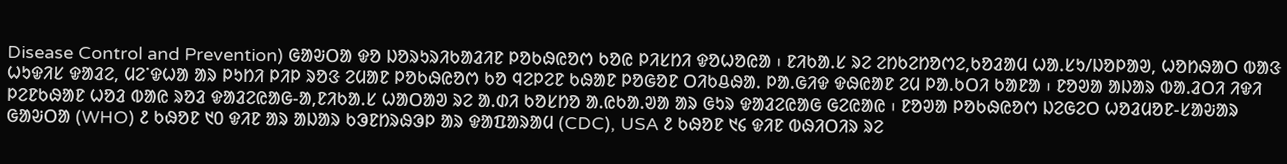Disease Control and Prevention) ᱜᱟᱶᱛᱟ ᱫᱚ ᱡᱚᱨᱩᱨᱤᱠᱟᱲᱤᱱ ᱞᱚᱠᱷᱭᱚᱬ ᱠᱚᱭ ᱞᱤᱥᱴᱤ ᱫᱚᱦᱚᱭᱟ ᱾ ᱱᱤᱠᱟ.ᱥ ᱨᱮ ᱮᱴᱠᱮᱴᱚᱬᱮ,ᱠᱚᱲᱟᱢ ᱦᱟ.ᱥᱩ/ᱡᱚᱞᱟᱣ, ᱦᱚᱴᱷᱟᱛ ᱵᱟᱝ ᱦᱩᱫᱤᱥ ᱫᱟᱲᱮ, ᱢᱮᱸᱫᱦᱟ ᱟᱨ ᱞᱩᱴᱤ ᱞᱤᱞ ᱨᱚᱝ ᱮᱢᱟᱱ ᱞᱚᱠᱷᱭᱚᱬ ᱠᱚ ᱧᱮᱞᱮᱱ ᱠᱷᱟᱱ ᱞᱚᱜᱚᱱ ᱛᱤᱠᱪᱷᱟ. ᱞᱟ.ᱜᱤᱫ ᱫᱷᱭᱟᱱ ᱮᱢ ᱞᱟ.ᱠᱛᱤ ᱠᱟᱱᱟ ᱾ ᱱᱚᱣᱟ ᱟᱡᱟᱨ ᱵᱟ.ᱲᱛᱤ ᱤᱫᱤ ᱞᱮᱱᱠᱷᱟᱱ ᱦᱚᱲ ᱵᱟᱭ ᱨᱚᱲ ᱫᱟᱲᱮᱭᱟᱜ-ᱟ,ᱱᱤᱠᱟ.ᱥ ᱦᱟᱛᱟᱣ ᱨᱮ ᱟ.ᱰᱤ ᱠᱚᱥᱴᱚ ᱟ.ᱭᱠᱟ.ᱣᱟ ᱟᱨ ᱜᱩᱨ ᱫᱟᱲᱮᱭᱟᱜ ᱜᱮᱭᱟᱭ ᱾ ᱱᱚᱣᱟ ᱞᱚᱠᱷᱭᱚᱬ ᱡᱮᱜᱮᱛ ᱦᱚᱲᱢᱚᱱ-ᱥᱟᱶᱟᱨ ᱜᱟᱶᱛᱟ (WHO) ᱒ ᱠᱷᱚᱱ ᱑᱐ ᱫᱤᱱ ᱟᱨ ᱟᱡᱟᱨ ᱠᱳᱱᱴᱨᱷᱳᱞ ᱟᱨ ᱫᱟᱯᱟᱨᱟᱢ (CDC), USA ᱒ ᱠᱷᱚᱱ ᱑᱔ ᱫᱤᱱ ᱵᱷᱤᱛᱤᱨ ᱨᱮ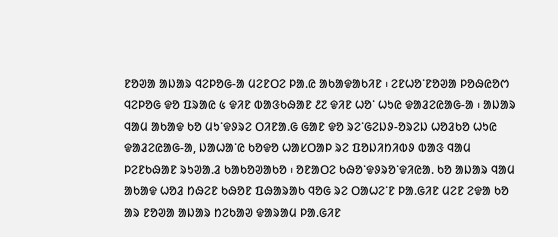ᱱᱚᱣᱟ ᱟᱡᱟᱨ ᱧᱮᱞᱚᱜ-ᱟ ᱢᱮᱱᱛᱮ ᱞᱟ.ᱭ ᱟᱠᱟᱫᱟᱠᱤᱱ ᱾ ᱮᱱᱦᱚᱸᱱᱚᱣᱟ ᱞᱚᱷᱭᱚᱬ ᱧᱮᱞᱚᱜ ᱫᱚ ᱯᱨᱟᱭ ᱕ ᱫᱤᱱ ᱵᱟᱝᱠᱷᱟᱱ ᱒᱗ ᱫᱤᱱ ᱦᱚᱸ ᱦᱩᱭ ᱫᱟᱲᱮᱭᱟᱜ-ᱟ ᱾ ᱟᱡᱟᱨ ᱧᱟᱢ ᱟᱠᱟᱫ ᱠᱚ ᱢᱩᱸᱫᱽᱨᱮ ᱛᱤᱱᱟ.ᱜ ᱜᱟᱱ ᱫᱚ ᱨᱮᱸᱜᱮᱡᱽ-ᱚᱨᱮᱡ ᱦᱚᱲᱠᱚ ᱦᱩᱭ ᱫᱟᱲᱮᱭᱟᱜ-ᱟ, ᱡᱟᱦᱟᱸᱭ ᱠᱚᱫᱚ ᱦᱟᱥᱛᱟᱞ ᱨᱮ ᱯᱚᱡᱤᱴᱤᱵᱽ ᱵᱟᱝ ᱧᱟᱢ ᱞᱮᱱᱠᱷᱟᱱ ᱨᱩᱣᱟ.ᱲ ᱠᱟᱠᱚᱣᱟᱠᱚ ᱾ ᱚᱱᱟᱛᱮ ᱠᱷᱚᱸᱫᱽᱨᱚᱸᱫᱤᱭᱟ. ᱠᱚ ᱟᱡᱟᱨ ᱧᱟᱢ ᱟᱠᱟᱫ ᱦᱚᱲ ᱴᱷᱮᱱ ᱠᱷᱚᱱ ᱯᱷᱟᱨᱟᱠ ᱧᱚᱜ ᱨᱮ ᱛᱟᱦᱮᱸᱱ ᱞᱟ.ᱜᱤᱱ ᱢᱮᱱ ᱮᱫᱟ ᱠᱚ ᱟᱨ ᱱᱚᱣᱟ ᱟᱡᱟᱨ ᱴᱮᱠᱟᱣ ᱫᱟᱨᱟᱢ ᱞᱟ.ᱜᱤᱱ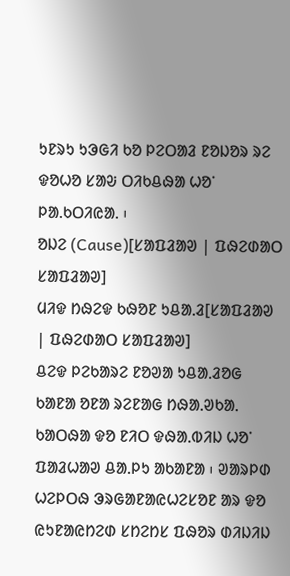ᱩᱱᱨᱩ ᱩᱳᱜᱤ ᱠᱚ ᱞᱮᱛᱟᱲ ᱱᱚᱡᱚᱨ ᱨᱮ ᱫᱚᱦᱚ ᱥᱟᱶ ᱛᱤᱠᱪᱷᱟ ᱦᱚᱸ ᱞᱟ.ᱠᱛᱤᱭᱟ. ᱾
ᱚᱡᱮ (Cause)[ᱥᱟᱯᱲᱟᱣ | ᱯᱷᱮᱰᱟᱛ ᱥᱟᱯᱲᱟᱣ]
ᱢᱤᱫ ᱴᱷᱮᱫ ᱠᱷᱚᱱ ᱩᱪᱟᱹᱲ[ᱥᱟᱯᱲᱟᱣ | ᱯᱷᱮᱰᱟᱛ ᱥᱟᱯᱲᱟᱣ]
ᱪᱮᱫ ᱞᱮᱠᱟᱨᱮ ᱱᱚᱣᱟ ᱩᱪᱟᱹᱲᱚᱜ ᱠᱟᱱᱟ ᱚᱱᱟ ᱨᱮᱱᱟᱜ ᱴᱷᱟᱹᱣᱠᱟᱹ ᱠᱟᱛᱷᱟ ᱫᱚ ᱱᱤᱛ ᱫᱷᱟᱹᱵᱤᱡ ᱦᱚᱸ ᱯᱟᱲᱦᱟᱣ ᱪᱟᱹᱞᱩ ᱟᱠᱟᱱᱟ ᱾ ᱣᱟᱨᱞᱰ ᱦᱮᱞᱛᱷ ᱳᱨᱜᱟᱱᱟᱭᱦᱮᱥᱚᱱ ᱟᱨ ᱫᱚ ᱭᱩᱱᱟᱭᱴᱮᱰ ᱥᱴᱮᱴᱥ ᱯᱷᱚᱨ ᱰᱤᱡᱤᱡ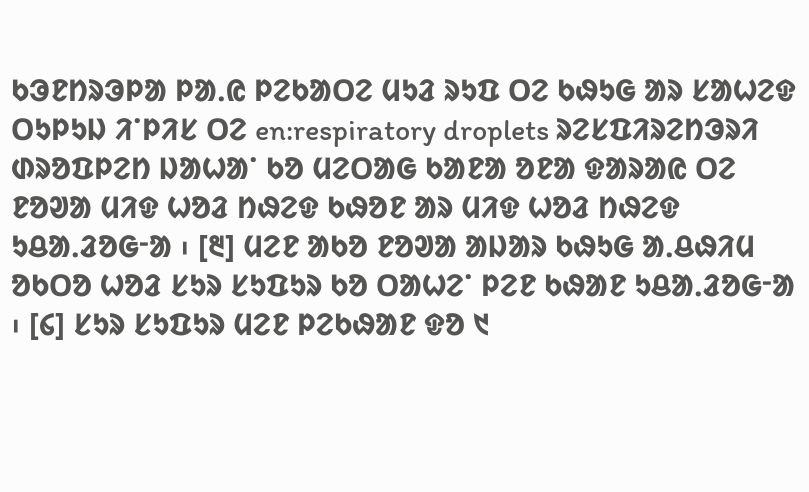ᱠᱳᱱᱴᱨᱳᱞᱟ ᱞᱟᱹᱭ ᱞᱮᱠᱟᱛᱮ ᱢᱩᱲ ᱨᱩᱯ ᱛᱮ ᱠᱷᱩᱜ ᱟᱨ ᱥᱟᱦᱮᱫ ᱛᱩᱞᱩᱡ ᱤᱸᱞᱤᱥ ᱛᱮ en:respiratory droplets ᱨᱮᱥᱯᱤᱨᱮᱴᱳᱨᱤ ᱰᱨᱚᱯᱞᱮᱴ ᱡᱟᱦᱟᱸ ᱠᱚ ᱢᱮᱛᱟᱜ ᱠᱟᱱᱟ ᱚᱱᱟ ᱫᱟᱨᱟᱭ ᱛᱮ ᱱᱚᱣᱟ ᱢᱤᱫ ᱦᱚᱲ ᱴᱷᱮᱫ ᱠᱷᱚᱱ ᱟᱨ ᱢᱤᱫ ᱦᱚᱲ ᱴᱷᱮᱫ ᱩᱪᱟᱹᱲᱚᱜᱼᱟ ᱾ [᱓] ᱢᱮᱱ ᱟᱠᱚ ᱱᱚᱣᱟ ᱟᱡᱟᱨ ᱠᱷᱩᱜ ᱟᱹᱪᱷᱤᱢ ᱚᱠᱛᱚ ᱦᱚᱲ ᱥᱩᱨ ᱥᱩᱯᱩᱨ ᱠᱚ ᱛᱟᱦᱮᱸ ᱞᱮᱱ ᱠᱷᱟᱱ ᱩᱪᱟᱹᱲᱚᱜᱼᱟ ᱾ [᱔] ᱥᱩᱨ ᱥᱩᱯᱩᱨ ᱢᱮᱱ ᱞᱮᱠᱷᱟᱱ ᱫᱚ ᱑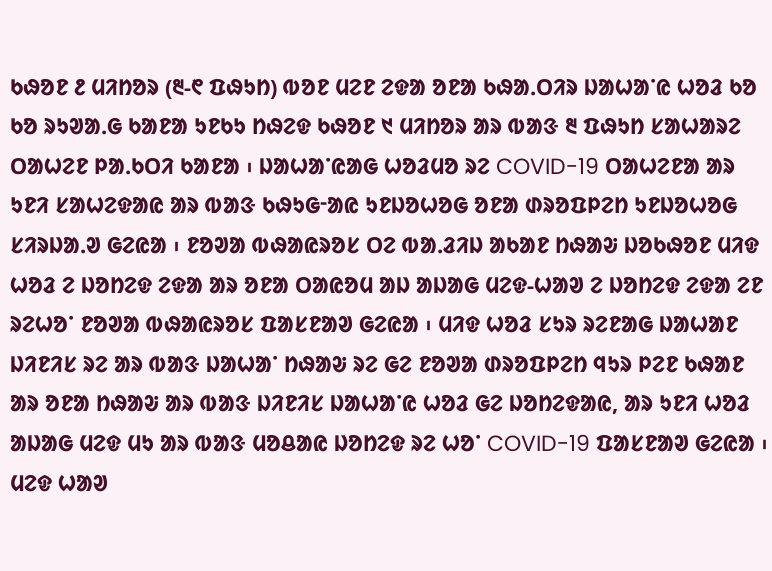ᱠᱷᱚᱱ ᱒ ᱢᱤᱴᱚᱨ (᱓-᱖ ᱯᱷᱩᱴ) ᱵᱚᱱ ᱢᱮᱱ ᱮᱫᱟ ᱚᱱᱟ ᱠᱷᱟᱹᱛᱤᱨ ᱡᱟᱦᱟᱸᱭ ᱦᱚᱲ ᱠᱚ ᱠᱚ ᱨᱩᱣᱟᱹᱜ ᱠᱟᱱᱟ ᱩᱱᱠᱩ ᱴᱷᱮᱫ ᱠᱷᱚᱱ ᱑ ᱢᱤᱴᱚᱨ ᱟᱨ ᱵᱟᱝ ᱓ ᱯᱷᱩᱴ ᱥᱟᱦᱟᱨᱮ ᱛᱟᱦᱮᱱ ᱞᱟᱹᱠᱛᱤ ᱠᱟᱱᱟ ᱾ ᱡᱟᱦᱟᱸᱭᱟᱜ ᱦᱚᱲᱢᱚ ᱨᱮ COVID-19 ᱛᱟᱦᱮᱱᱟ ᱟᱨ ᱩᱱᱤ ᱥᱟᱦᱮᱫᱟᱭ ᱟᱨ ᱵᱟᱝ ᱠᱷᱩᱜᱼᱟᱭ ᱩᱱᱡᱚᱦᱚᱜ ᱚᱱᱟ ᱰᱨᱚᱯᱞᱮᱴ ᱩᱱᱡᱚᱦᱚᱜ ᱥᱤᱨᱡᱟᱹᱣ ᱜᱮᱭᱟ ᱾ ᱱᱚᱣᱟ ᱵᱷᱟᱭᱨᱚᱥ ᱛᱮ ᱵᱟᱹᱲᱤᱡ ᱟᱠᱟᱱ ᱴᱷᱟᱶ ᱡᱚᱠᱷᱚᱱ ᱢᱤᱫ ᱦᱚᱲ ᱮ ᱡᱚᱴᱮᱫ ᱮᱫᱟ ᱟᱨ ᱚᱱᱟ ᱛᱟᱭᱚᱢ ᱟᱡ ᱟᱡᱟᱜ ᱢᱮᱫ-ᱦᱟᱣ ᱮ ᱡᱚᱴᱮᱫ ᱮᱫᱟ ᱮᱱ ᱨᱮᱦᱚᱸ ᱱᱚᱣᱟ ᱵᱷᱟᱭᱨᱚᱥ ᱯᱟᱥᱱᱟᱣ ᱜᱮᱭᱟ ᱾ ᱢᱤᱫ ᱦᱚᱲ ᱥᱩᱨ ᱨᱮᱱᱟᱜ ᱡᱟᱦᱟᱱ ᱡᱤᱱᱤᱥ ᱨᱮ ᱟᱨ ᱵᱟᱝ ᱡᱟᱦᱟᱸ ᱴᱷᱟᱶ ᱨᱮ ᱜᱮ ᱱᱚᱣᱟ ᱰᱨᱚᱯᱞᱮᱴ ᱧᱩᱨ ᱞᱮᱱ ᱠᱷᱟᱱ ᱟᱨ ᱚᱱᱟ ᱴᱷᱟᱶ ᱟᱨ ᱵᱟᱝ ᱡᱤᱱᱤᱥ ᱡᱟᱦᱟᱸᱭ ᱦᱚᱲ ᱜᱮ ᱡᱚᱴᱮᱫᱟᱭ, ᱟᱨ ᱩᱱᱤ ᱦᱚᱲ ᱟᱡᱟᱜ ᱢᱮᱫ ᱢᱩ ᱟᱨ ᱵᱟᱝ ᱢᱚᱪᱟᱭ ᱡᱚᱴᱮᱫ ᱨᱮ ᱦᱚᱸ COVID-19 ᱯᱟᱥᱱᱟᱣ ᱜᱮᱭᱟ ᱾ ᱢᱮᱫ ᱦᱟᱣ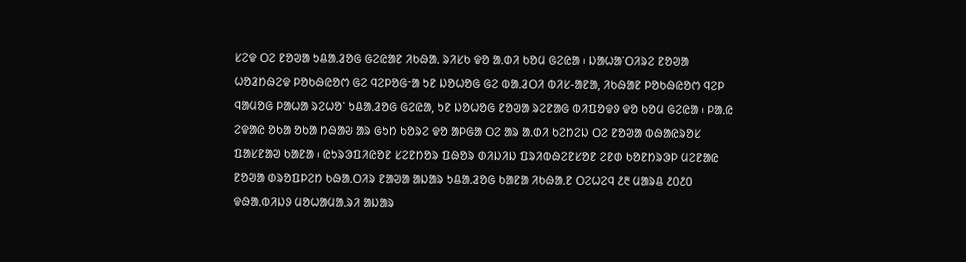ᱥᱮᱫ ᱛᱮ ᱱᱚᱣᱟ ᱩᱪᱟᱹᱲᱚᱜ ᱜᱮᱭᱟᱱ ᱤᱠᱷᱟᱹ ᱨᱤᱥᱠ ᱫᱚ ᱟᱹᱰᱤ ᱠᱚᱢ ᱜᱮᱭᱟ ᱾ ᱡᱟᱦᱟᱸᱛᱤᱨᱮ ᱱᱚᱣᱟ ᱦᱚᱲᱴᱷᱮᱫ ᱞᱚᱠᱷᱭᱚᱬ ᱜᱮ ᱧᱮᱞᱚᱜᱼᱟ ᱩᱱ ᱡᱚᱦᱚᱜ ᱜᱮ ᱵᱟᱹᱲᱛᱤ ᱵᱤᱥ-ᱟᱱᱟ, ᱤᱠᱷᱟᱱ ᱞᱚᱠᱷᱭᱚᱬ ᱧᱮᱞ ᱧᱟᱢᱚᱜ ᱞᱟᱦᱟ ᱨᱮᱦᱚᱸ ᱩᱪᱟᱹᱲᱚᱜ ᱜᱮᱭᱟ, ᱩᱱ ᱡᱚᱦᱚᱜ ᱱᱚᱣᱟ ᱨᱮᱱᱟᱜ ᱵᱤᱯᱚᱫᱽ ᱫᱚ ᱠᱚᱢ ᱜᱮᱭᱟ ᱾ ᱞᱟᱹᱭ ᱮᱫᱟᱭ ᱚᱠᱟ ᱚᱠᱟ ᱴᱷᱟᱶ ᱟᱨ ᱜᱩᱴ ᱠᱚᱨᱮ ᱫᱚ ᱟᱞᱜᱟ ᱛᱮ ᱟᱨ ᱟᱹᱰᱤ ᱠᱮᱴᱮᱡ ᱛᱮ ᱱᱚᱣᱟ ᱵᱷᱟᱭᱨᱚᱥ ᱯᱟᱥᱱᱟᱣ ᱠᱟᱱᱟ ᱾ ᱭᱩᱨᱳᱯᱤᱭᱚᱱ ᱥᱮᱱᱴᱚᱨ ᱯᱷᱚᱨ ᱰᱤᱡᱤᱡ ᱯᱨᱤᱵᱷᱮᱱᱥᱚᱱ ᱮᱱᱰ ᱠᱚᱱᱴᱨᱳᱞ ᱢᱮᱱᱟᱭ ᱱᱚᱣᱟ ᱰᱨᱚᱯᱞᱮᱴ ᱠᱷᱟᱹᱛᱤᱨ ᱱᱟᱣᱟ ᱟᱡᱟᱨ ᱩᱪᱟᱹᱲᱚᱜ ᱠᱟᱱᱟ ᱤᱠᱷᱟᱹᱱ ᱛᱮᱦᱮᱧ ᱒᱓ ᱢᱟᱨᱪ ᱒᱐᱒᱐ ᱫᱷᱟᱹᱵᱤᱡᱽ ᱢᱚᱦᱟᱢᱟᱹᱨᱤ ᱟᱡᱟᱨ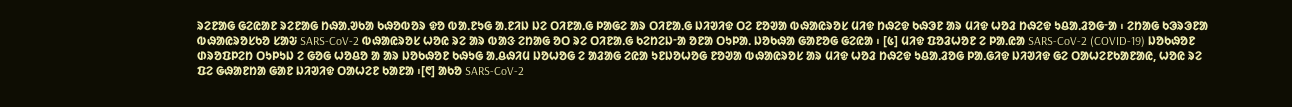ᱨᱮᱱᱟᱜ ᱜᱮᱭᱟᱱ ᱨᱮᱱᱟᱜ ᱴᱷᱟᱹᱣᱠᱟ ᱠᱷᱚᱵᱚᱨ ᱫᱚ ᱵᱟᱹᱱᱩᱜ ᱟᱹᱱᱤᱡ ᱡᱮ ᱛᱤᱱᱟᱹᱜ ᱞᱟᱜᱮ ᱟᱨ ᱛᱤᱱᱟᱹᱜ ᱡᱤᱣᱤᱫ ᱛᱮ ᱱᱚᱣᱟ ᱵᱷᱟᱭᱨᱚᱥ ᱢᱤᱫ ᱴᱷᱮᱫ ᱠᱷᱳᱱ ᱟᱨ ᱢᱤᱫ ᱦᱚᱲ ᱴᱷᱮᱫ ᱩᱪᱟᱹᱲᱚᱜᱼᱟ ᱾ ᱮᱴᱟᱜ ᱠᱳᱨᱳᱱᱟ ᱵᱷᱟᱭᱨᱚᱥᱠᱚ ᱥᱟᱶ SARS-CoV-2 ᱵᱷᱟᱭᱨᱚᱥ ᱦᱚᱭ ᱨᱮ ᱟᱨ ᱵᱟᱝ ᱮᱴᱟᱜ ᱚᱛ ᱨᱮ ᱛᱤᱱᱟᱹᱜ ᱠᱮᱴᱮᱡᱼᱟ ᱚᱱᱟ ᱛᱩᱞᱟᱹ ᱡᱚᱠᱷᱟ ᱜᱟᱱᱚᱜ ᱜᱮᱭᱟ ᱾ [᱕] ᱢᱤᱫ ᱯᱚᱲᱦᱚᱱ ᱮ ᱞᱟᱹᱭᱟ SARS-CoV-2 (COVID-19) ᱡᱚᱠᱷᱚᱱ ᱰᱨᱚᱯᱞᱮᱴ ᱛᱩᱞᱩᱡ ᱮ ᱜᱚᱜ ᱦᱚᱪᱚ ᱟ ᱟᱨ ᱡᱚᱠᱷᱚᱱ ᱠᱷᱩᱜ ᱟᱹᱪᱷᱤᱢ ᱡᱚᱦᱚᱜ ᱮ ᱟᱲᱟᱜ ᱮᱭᱟ ᱩᱱᱡᱚᱦᱚᱜ ᱱᱚᱣᱟ ᱵᱷᱟᱭᱨᱚᱥ ᱟᱨ ᱢᱤᱫ ᱦᱚᱲ ᱴᱷᱮᱫ ᱩᱪᱟᱹᱲᱚᱜ ᱞᱟᱹᱜᱤᱫ ᱡᱤᱣᱤᱫ ᱜᱮ ᱛᱟᱦᱮᱱᱠᱟᱱᱟᱭ, ᱦᱚᱭ ᱨᱮ ᱯᱮ ᱜᱷᱟᱱᱴᱟ ᱜᱟᱱ ᱡᱤᱣᱤᱫ ᱛᱟᱦᱮᱱ ᱠᱟᱱᱟ ᱾[᱖] ᱟᱠᱚ SARS-CoV-2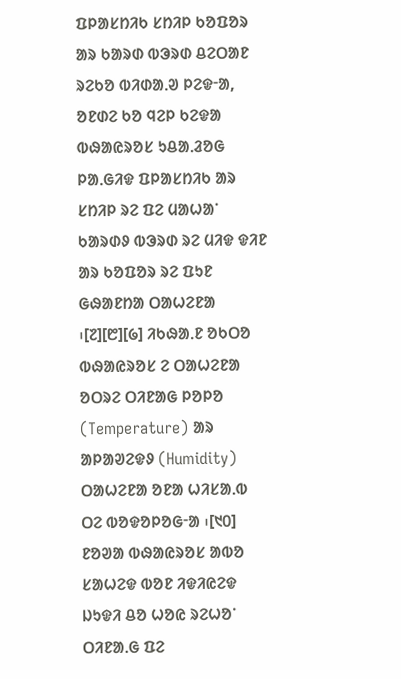ᱯᱞᱟᱥᱴᱤᱠ ᱥᱴᱤᱞ ᱠᱚᱯᱚᱨ ᱟᱨ ᱠᱟᱨᱰ ᱵᱳᱨᱰ ᱪᱮᱛᱟᱱ ᱨᱮᱠᱚ ᱵᱤᱰᱟᱹᱣ ᱞᱮᱫᱼᱟ, ᱚᱱᱰᱮ ᱠᱚ ᱧᱮᱞ ᱠᱮᱫᱟ ᱵᱷᱟᱭᱨᱚᱥ ᱩᱪᱟᱹᱲᱚᱜ ᱞᱟᱹᱜᱤᱫ ᱯᱞᱟᱥᱴᱤᱠ ᱟᱨ ᱥᱴᱤᱞ ᱨᱮ ᱯᱮ ᱢᱟᱦᱟᱸ ᱠᱟᱨᱰᱽ ᱵᱳᱨᱰ ᱨᱮ ᱢᱤᱫ ᱫᱤᱱ ᱟᱨ ᱠᱚᱯᱚᱨ ᱨᱮ ᱯᱩᱱ ᱜᱷᱟᱱᱴᱟ ᱛᱟᱦᱮᱱᱟ ᱾[᱗][᱘][᱙] ᱤᱠᱷᱟᱹᱱ ᱚᱠᱛᱚ ᱵᱷᱟᱭᱨᱚᱥ ᱮ ᱛᱟᱦᱮᱱᱟ ᱚᱛᱨᱮ ᱛᱤᱱᱟᱜ ᱞᱚᱞᱚ (Temperature) ᱟᱨ ᱟᱞᱟᱣᱮᱫᱽ (Humidity) ᱛᱟᱦᱮᱱᱟ ᱚᱱᱟ ᱦᱤᱥᱟᱹᱵ ᱛᱮ ᱵᱚᱫᱚᱞᱚᱜᱼᱟ ᱾[᱑᱐] ᱱᱚᱣᱟ ᱵᱷᱟᱭᱨᱚᱥ ᱟᱵᱚ ᱥᱟᱦᱮᱫ ᱵᱚᱱ ᱤᱫᱤᱭᱮᱫ ᱡᱩᱫᱤ ᱪᱚ ᱦᱚᱭ ᱨᱮᱦᱚᱸ ᱛᱤᱱᱟᱹᱜ ᱯᱮ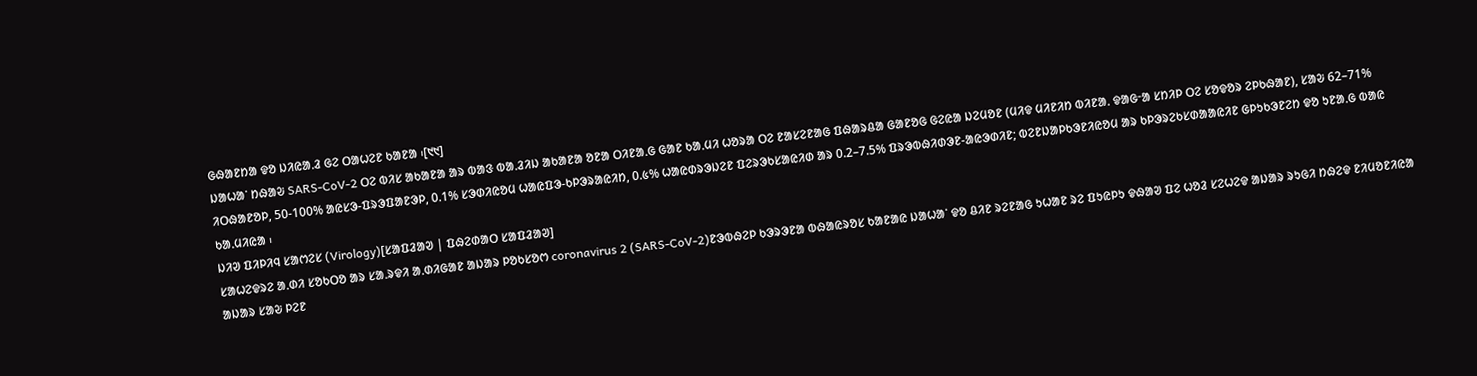ᱜᱷᱟᱱᱴᱟ ᱫᱚ ᱡᱤᱭᱟᱹᱲ ᱜᱮ ᱛᱟᱦᱮᱱ ᱠᱟᱱᱟ ᱾[᱑᱑]
ᱡᱟᱦᱟᱸ ᱴᱷᱟᱶ SARS-CoV-2 ᱛᱮ ᱵᱤᱥ ᱟᱠᱟᱱᱟ ᱟᱨ ᱵᱟᱝ ᱵᱟᱹᱲᱤᱡ ᱟᱠᱟᱱᱟ ᱚᱱᱟ ᱛᱤᱱᱟᱹᱜ ᱜᱟᱱ ᱠᱟᱹᱢᱤ ᱦᱚᱨᱟ ᱛᱮ ᱱᱟᱥᱮᱱᱟᱜ ᱯᱷᱟᱨᱪᱟ ᱜᱟᱱᱚᱜ ᱜᱮᱭᱟ ᱡᱮᱢᱚᱱ (ᱢᱤᱫ ᱢᱤᱱᱤᱴ ᱵᱤᱱᱟᱹ ᱫᱟᱜᱼᱟ ᱥᱴᱤᱞ ᱛᱮ ᱥᱚᱫᱚᱨ ᱮᱞᱠᱷᱟᱱ), ᱥᱟᱶ 62–71% ᱤᱛᱷᱟᱱᱚᱞ, 50-100% ᱟᱭᱥᱳ-ᱯᱨᱳᱯᱟᱱᱳᱞ, 0.1% ᱥᱳᱰᱤᱭᱚᱢ ᱦᱟᱭᱯᱳ-ᱠᱞᱳᱨᱟᱭᱤᱴ, 0.᱕% ᱦᱟᱭᱰᱨᱳᱡᱮᱱ ᱯᱮᱨᱳᱠᱥᱟᱭᱤᱰ ᱟᱨ 0.2–7.5% ᱯᱨᱳᱵᱷᱤᱰᱳᱱ-ᱟᱭᱳᱰᱤᱱ; ᱵᱮᱱᱡᱟᱞᱠᱳᱱᱤᱭᱚᱢ ᱟᱨ ᱠᱞᱳᱨᱮᱠᱥᱰᱟᱟᱭᱤᱱ ᱜᱞᱩᱠᱳᱱᱮᱴ ᱫᱚ ᱩᱱᱟᱹᱜ ᱵᱟᱭ ᱠᱟᱹᱢᱤᱭᱟ ᱾
ᱡᱤᱣ ᱯᱤᱞᱤᱧ ᱥᱟᱬᱮᱥ (Virology)[ᱥᱟᱯᱲᱟᱣ | ᱯᱷᱮᱰᱟᱛ ᱥᱟᱯᱲᱟᱣ]
ᱥᱟᱦᱮᱫᱨᱮ ᱟᱹᱰᱤ ᱥᱚᱠᱛᱚ ᱟᱨ ᱥᱟᱹᱨᱫᱤ ᱟᱹᱰᱤᱜᱟᱱ ᱟᱡᱟᱨ ᱞᱚᱠᱥᱚᱬ coronavirus 2 (SARS-CoV-2)ᱱᱳᱵᱷᱮᱞ ᱠᱳᱨᱳᱱᱟ ᱵᱷᱟᱭᱨᱚᱥ ᱠᱟᱱᱟᱭ ᱡᱟᱦᱟᱸ ᱫᱚ ᱪᱤᱱ ᱨᱮᱱᱟᱜ ᱩᱦᱟᱱ ᱨᱮ ᱯᱩᱭᱞᱩ ᱫᱷᱟᱣ ᱯᱮ ᱦᱚᱲ ᱥᱮᱦᱮᱫ ᱟᱡᱟᱨ ᱨᱩᱜᱤ ᱴᱷᱮᱫ ᱱᱤᱢᱚᱱᱤᱭᱟ ᱟᱡᱟᱨ ᱥᱟᱶ ᱞᱮᱱ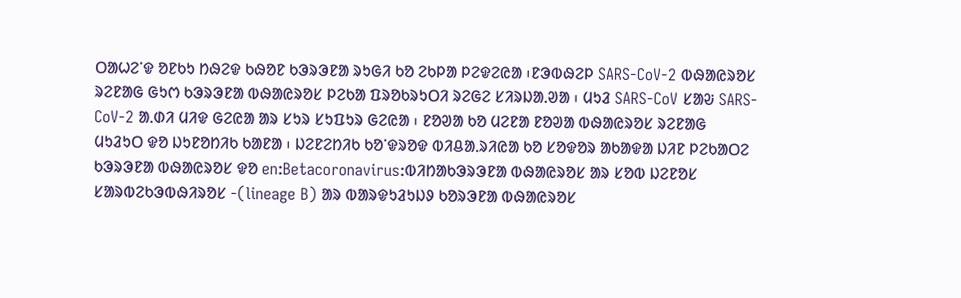ᱛᱟᱦᱮᱸᱫ ᱚᱱᱠᱩ ᱴᱷᱮᱫ ᱠᱷᱚᱱ ᱠᱳᱨᱳᱱᱟ ᱨᱩᱜᱤ ᱠᱚ ᱮᱠᱞᱟ ᱞᱮᱫᱮᱭᱟ ᱾ᱱᱳᱵᱷᱮᱞ SARS-CoV-2 ᱵᱷᱟᱭᱨᱚᱥ ᱨᱮᱱᱟᱜ ᱜᱩᱬ ᱠᱳᱨᱳᱱᱟ ᱵᱷᱟᱭᱨᱚᱥ ᱞᱮᱠᱟ ᱯᱨᱚᱠᱨᱩᱛᱤ ᱨᱮᱜᱮ ᱥᱤᱨᱡᱟᱹᱣᱟ ᱾ ᱢᱩᱲ SARS-CoV ᱥᱟᱶ SARS-CoV-2 ᱟᱹᱰᱤ ᱢᱤᱫ ᱜᱮᱭᱟ ᱟᱨ ᱥᱩᱨ ᱥᱩᱯᱩᱨ ᱜᱮᱭᱟ ᱾ ᱱᱚᱣᱟ ᱠᱚ ᱢᱮᱱᱟ ᱱᱚᱣᱟ ᱵᱷᱟᱭᱨᱚᱥ ᱨᱮᱱᱟᱜ ᱢᱩᱲᱩᱛ ᱫᱚ ᱡᱩᱱᱚᱴᱤᱠ ᱠᱟᱱᱟ ᱾ ᱡᱮᱱᱮᱴᱤᱠ ᱠᱚᱸᱫᱨᱚᱫ ᱵᱤᱪᱟᱹᱨᱤᱭᱟ ᱠᱚ ᱥᱚᱫᱚᱨ ᱟᱠᱟᱫᱟ ᱡᱤᱱ ᱞᱮᱠᱟᱛᱮ ᱠᱳᱨᱳᱱᱟ ᱵᱷᱟᱭᱨᱚᱥ ᱫᱚ en:Betacoronavirus:ᱵᱤᱴᱟᱠᱳᱨᱳᱱᱟ ᱵᱷᱟᱭᱨᱚᱥ ᱟᱨ ᱥᱚᱵ ᱡᱮᱱᱚᱥ ᱥᱟᱨᱵᱮᱠᱳᱵᱷᱤᱨᱚᱥ -(lineage B) ᱟᱨ ᱵᱟᱨᱫᱩᱲᱩᱡᱽ ᱠᱚᱨᱳᱱᱟ ᱵᱷᱟᱭᱨᱚᱥ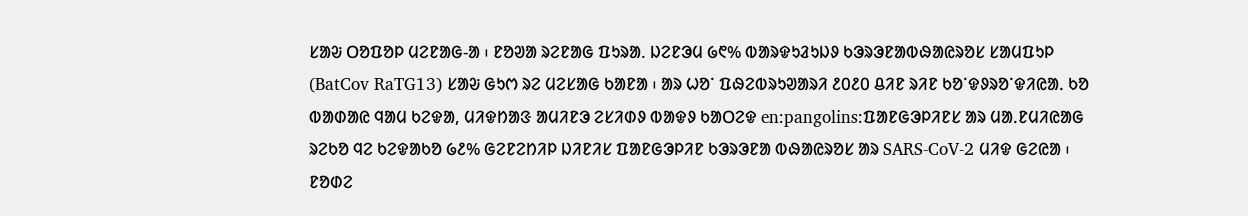ᱥᱟᱶ ᱛᱚᱯᱚᱞ ᱢᱮᱱᱟᱜ-ᱟ ᱾ ᱱᱚᱣᱟ ᱨᱮᱱᱟᱜ ᱯᱩᱨᱟ. ᱡᱮᱱᱳᱢ ᱙᱖% ᱵᱟᱨᱫᱩᱲᱩᱡᱽ ᱠᱳᱨᱳᱱᱟᱵᱷᱟᱭᱨᱚᱥ ᱥᱟᱢᱯᱩᱞ (BatCov RaTG13) ᱥᱟᱶ ᱜᱩᱬ ᱨᱮ ᱢᱮᱥᱟᱜ ᱠᱟᱱᱟ ᱾ ᱟᱨ ᱦᱚᱸ ᱯᱷᱮᱵᱨᱩᱣᱟᱨᱤ ᱒᱐᱒᱐ ᱪᱤᱱ ᱨᱤᱱ ᱠᱚᱸᱫᱽᱨᱚᱸᱫᱤᱭᱟᱹ ᱠᱚ ᱵᱟᱰᱟᱭ ᱧᱟᱢ ᱠᱮᱫᱟ, ᱢᱤᱫᱴᱟᱝ ᱟᱢᱤᱱᱳ ᱮᱥᱤᱰᱽ ᱵᱟᱫᱽ ᱠᱟᱛᱮᱫ en:pangolins:ᱯᱟᱱᱜᱳᱞᱤᱱᱥ ᱟᱨ ᱢᱟᱹᱱᱢᱤᱭᱟᱜ ᱨᱮᱠᱚ ᱧᱮ ᱠᱮᱫᱟᱠᱚ ᱙᱒% ᱜᱮᱱᱮᱴᱤᱞ ᱡᱤᱱᱤᱥ ᱯᱟᱱᱜᱳᱞᱤᱱ ᱠᱳᱨᱳᱱᱟ ᱵᱷᱟᱭᱨᱚᱥ ᱟᱨ SARS-CoV-2 ᱢᱤᱫ ᱜᱮᱭᱟ ᱾ ᱱᱚᱰᱮ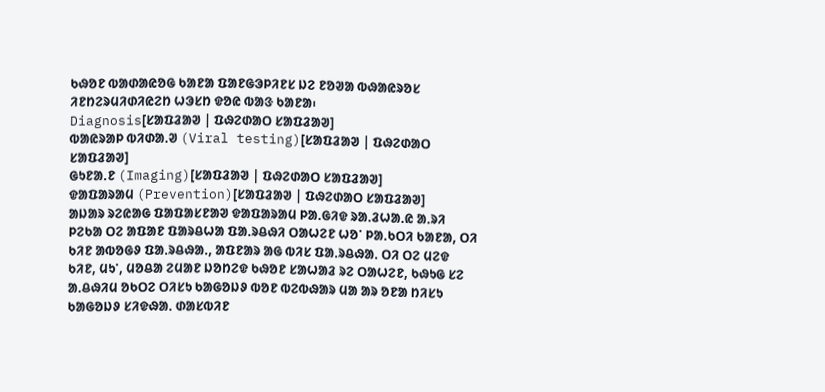ᱠᱷᱚᱱ ᱵᱟᱰᱟᱭᱚᱜ ᱠᱟᱱᱟ ᱯᱟᱱᱜᱳᱞᱤᱱᱥ ᱡᱮ ᱱᱚᱣᱟ ᱵᱷᱟᱭᱨᱚᱥ ᱤᱱᱴᱮᱨᱢᱤᱰᱤᱭᱮᱴ ᱦᱳᱥᱴ ᱫᱚᱭ ᱵᱟᱝ ᱠᱟᱱᱟ᱾
Diagnosis[ᱥᱟᱯᱲᱟᱣ | ᱯᱷᱮᱰᱟᱛ ᱥᱟᱯᱲᱟᱣ]
ᱵᱟᱭᱨᱟᱞ ᱵᱤᱰᱟᱹᱣ (Viral testing)[ᱥᱟᱯᱲᱟᱣ | ᱯᱷᱮᱰᱟᱛ ᱥᱟᱯᱲᱟᱣ]
ᱜᱩᱱᱟᱹᱱ (Imaging)[ᱥᱟᱯᱲᱟᱣ | ᱯᱷᱮᱰᱟᱛ ᱥᱟᱯᱲᱟᱣ]
ᱫᱟᱯᱟᱨᱟᱢ (Prevention)[ᱥᱟᱯᱲᱟᱣ | ᱯᱷᱮᱰᱟᱛ ᱥᱟᱯᱲᱟᱣ]
ᱟᱡᱟᱨ ᱨᱮᱭᱟᱜ ᱯᱟᱯᱟᱥᱱᱟᱣ ᱫᱟᱯᱟᱨᱟᱢ ᱞᱟᱹᱜᱤᱫ ᱨᱟᱹᱲᱦᱟᱹᱭ ᱟᱹᱨᱤ ᱞᱮᱠᱟ ᱛᱮ ᱟᱯᱟᱱ ᱯᱟᱨᱪᱦᱟ ᱯᱟᱹᱨᱪᱷᱤ ᱛᱟᱦᱮᱱ ᱦᱚᱸ ᱞᱟᱹᱠᱛᱤ ᱠᱟᱱᱟ, ᱛᱤ ᱠᱤᱱ ᱟᱵᱚᱜᱽ ᱯᱟᱹᱨᱪᱷᱟᱹ, ᱟᱯᱱᱟᱨ ᱟᱜ ᱵᱤᱥ ᱯᱟᱹᱨᱪᱷᱟᱹ ᱛᱤ ᱛᱮ ᱢᱮᱫ ᱠᱤᱱ, ᱢᱩᱸ, ᱢᱚᱪᱟ ᱮᱢᱟᱱ ᱡᱚᱴᱮᱫ ᱠᱷᱚᱱ ᱥᱟᱦᱟᱲ ᱨᱮ ᱛᱟᱦᱮᱱ, ᱠᱷᱩᱜ ᱥᱮ ᱟᱹᱪᱷᱤᱢ ᱚᱠᱛᱮ ᱛᱤᱥᱩ ᱠᱟᱜᱚᱡᱽ ᱵᱚᱱ ᱵᱮᱵᱷᱟᱨ ᱢᱟ ᱟᱨ ᱚᱱᱟ ᱴᱤᱥᱩ ᱠᱟᱜᱚᱡᱽ ᱥᱤᱫᱷᱟᱹ ᱰᱟᱥᱵᱤᱱ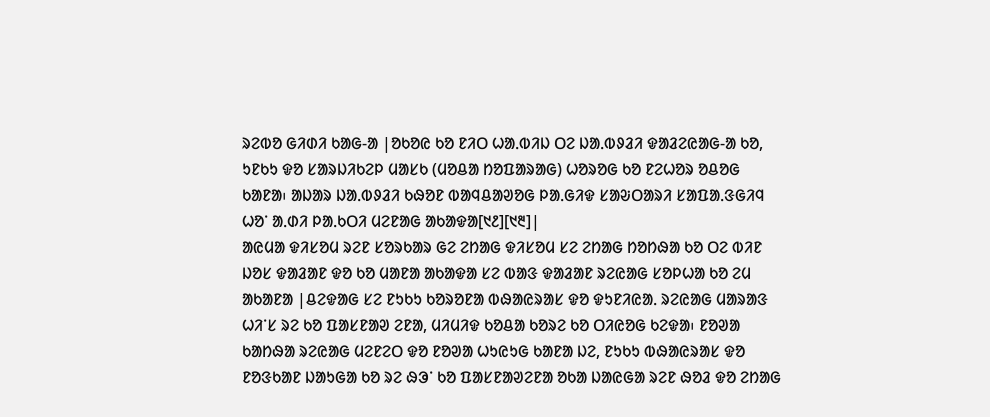ᱨᱮᱵᱚ ᱜᱤᱰᱤ ᱠᱟᱜ-ᱟ |ᱚᱠᱚᱭ ᱠᱚ ᱱᱤᱛ ᱦᱟᱹᱵᱤᱡ ᱛᱮ ᱡᱟᱹᱵᱽᱲᱤ ᱫᱟᱲᱮᱭᱟᱜ-ᱟ ᱠᱚ, ᱩᱱᱠᱩ ᱫᱚ ᱥᱟᱨᱡᱤᱠᱮᱞ ᱢᱟᱥᱠ (ᱢᱚᱪᱟ ᱴᱚᱯᱟᱨᱟᱜ) ᱦᱚᱨᱚᱜ ᱠᱚ ᱱᱮᱦᱚᱨ ᱚᱪᱚᱜ ᱠᱟᱱᱟ᱾ ᱟᱡᱟᱨ ᱡᱟᱹᱵᱽᱲᱤ ᱠᱷᱚᱱ ᱵᱟᱧᱪᱟᱣᱚᱜ ᱞᱟᱹᱜᱤᱫ ᱥᱟᱶᱛᱟᱨᱤ ᱥᱟᱯᱟᱹᱝᱜᱤᱧ ᱦᱚᱸ ᱟᱹᱰᱤ ᱞᱟᱹᱠᱛᱤ ᱢᱮᱱᱟᱜ ᱟᱠᱟᱫᱟ[᱑᱒][᱑᱓]|
ᱟᱭᱢᱟ ᱫᱤᱥᱚᱢ ᱨᱮᱱ ᱥᱚᱨᱠᱟᱨ ᱜᱮ ᱮᱴᱟᱜ ᱫᱤᱥᱚᱢ ᱥᱮ ᱮᱴᱟᱜ ᱴᱚᱴᱷᱟ ᱠᱚ ᱛᱮ ᱵᱤᱱ ᱡᱚᱥ ᱫᱟᱲᱟᱱ ᱫᱚ ᱠᱚ ᱢᱟᱱᱟ ᱟᱠᱟᱫᱟ ᱥᱮ ᱵᱟᱝ ᱫᱟᱲᱟᱱ ᱨᱮᱭᱟᱜ ᱥᱚᱞᱦᱟ ᱠᱚ ᱮᱢ ᱟᱠᱟᱱᱟ |ᱪᱮᱫᱟᱜ ᱥᱮ ᱱᱩᱠᱩ ᱠᱚᱨᱚᱱᱟ ᱵᱷᱟᱭᱨᱟᱥ ᱫᱚ ᱫᱩᱱᱤᱭᱟᱹ ᱨᱮᱭᱟᱜ ᱢᱟᱨᱟᱝ ᱦᱤᱸᱥ ᱨᱮ ᱠᱚ ᱯᱟᱥᱱᱟᱣ ᱮᱱᱟ, ᱢᱤᱢᱤᱫ ᱠᱚᱪᱟ ᱠᱚᱨᱮ ᱠᱚ ᱛᱤᱭᱚᱜ ᱠᱮᱫᱟ᱾ ᱱᱚᱣᱟ ᱠᱟᱴᱷᱟ ᱨᱮᱭᱟᱜ ᱢᱮᱱᱮᱛ ᱫᱚ ᱱᱚᱣᱟ ᱦᱩᱭᱩᱜ ᱠᱟᱱᱟ ᱡᱮ, ᱱᱩᱠᱩ ᱵᱷᱟᱭᱨᱟᱥ ᱫᱚ ᱱᱚᱝᱠᱟᱱ ᱡᱟᱩᱜᱟ ᱠᱚ ᱨᱮ ᱷᱳᱸ ᱠᱚ ᱯᱟᱥᱱᱟᱣᱮᱱᱟ ᱚᱠᱟ ᱡᱟᱭᱜᱟ ᱨᱮᱱ ᱷᱚᱲ ᱫᱚ ᱮᱴᱟᱜ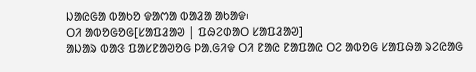ᱡᱟᱭᱜᱟ ᱵᱟᱠᱚ ᱫᱟᱬᱟ ᱵᱟᱲᱟ ᱟᱠᱟᱫ᱾
ᱛᱤ ᱟᱵᱚᱜᱚᱜ[ᱥᱟᱯᱲᱟᱣ | ᱯᱷᱮᱰᱟᱛ ᱥᱟᱯᱲᱟᱣ]
ᱟᱡᱟᱨ ᱵᱟᱝ ᱯᱟᱥᱱᱟᱣᱚᱜ ᱞᱟᱹᱜᱤᱫ ᱛᱤ ᱱᱟᱭ ᱱᱟᱯᱟᱭ ᱛᱮ ᱟᱵᱚᱜ ᱥᱟᱯᱷᱟ ᱨᱮᱭᱟᱜ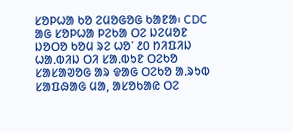ᱥᱚᱞᱦᱟ ᱠᱚ ᱮᱢᱚᱜᱚᱜ ᱠᱟᱱᱟ᱾ CDC ᱟᱜ ᱥᱚᱞᱦᱟ ᱞᱮᱠᱟ ᱛᱮ ᱡᱮᱢᱚᱱ ᱡᱚᱛᱚ ᱠᱚᱢ ᱨᱮ ᱦᱚᱸ ᱒᱐ ᱴᱤᱯᱤᱡ ᱦᱟᱹᱵᱤᱡ ᱛᱤ ᱥᱟᱹᱵᱩᱱ ᱛᱮᱠᱚ ᱥᱟᱥᱟᱣᱚᱜ ᱟᱨ ᱫᱟᱜ ᱛᱮᱠᱚ ᱟᱹᱨᱩᱵ ᱥᱟᱯᱷᱟᱜ ᱢᱟ, ᱟᱥᱚᱠᱟᱭ ᱛᱮ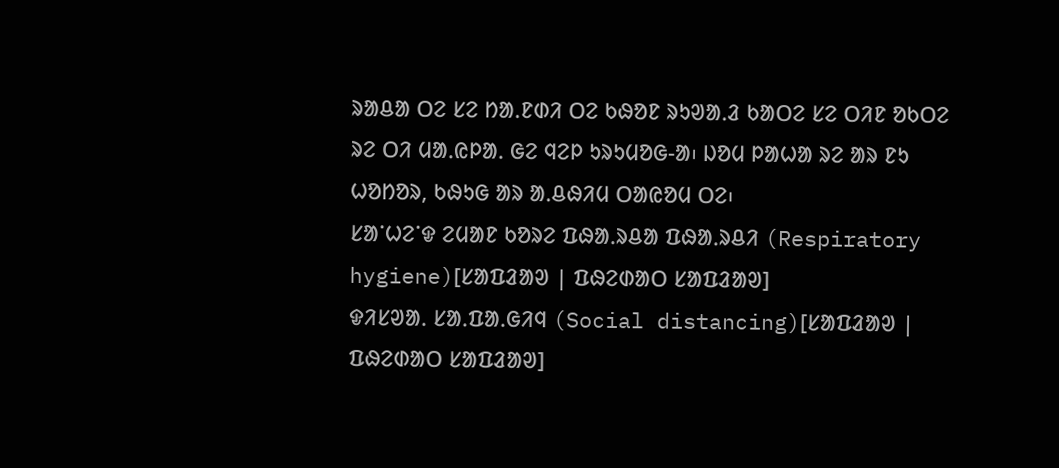ᱨᱟᱪᱟ ᱛᱮ ᱥᱮ ᱴᱟᱹᱱᱰᱤ ᱛᱮ ᱠᱷᱚᱱ ᱨᱩᱣᱟᱹᱲ ᱠᱟᱛᱮ ᱥᱮ ᱛᱤᱱ ᱚᱠᱛᱮ ᱨᱮ ᱛᱤ ᱢᱟᱹᱭᱞᱟᱹ ᱜᱮ ᱧᱮᱞ ᱩᱨᱩᱢᱚᱜ-ᱟ᱾ ᱡᱚᱢ ᱞᱟᱦᱟ ᱨᱮ ᱟᱨ ᱱᱩ ᱦᱚᱴᱚᱨ, ᱠᱷᱩᱜ ᱟᱨ ᱟᱹᱪᱷᱤᱢ ᱛᱟᱭᱚᱢ ᱛᱮ᱾
ᱥᱟᱸᱦᱮᱸᱫ ᱮᱢᱟᱱ ᱠᱚᱨᱮ ᱯᱷᱟᱹᱨᱪᱟ ᱯᱷᱟᱹᱨᱪᱤ (Respiratory hygiene)[ᱥᱟᱯᱲᱟᱣ | ᱯᱷᱮᱰᱟᱛ ᱥᱟᱯᱲᱟᱣ]
ᱫᱤᱥᱣᱟᱹ ᱥᱟᱹᱯᱟᱹᱜᱤᱧ (Social distancing)[ᱥᱟᱯᱲᱟᱣ | ᱯᱷᱮᱰᱟᱛ ᱥᱟᱯᱲᱟᱣ]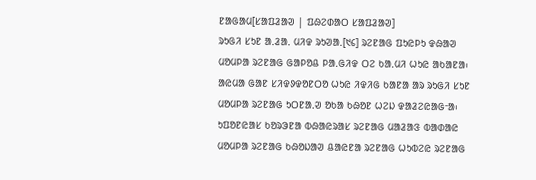ᱱᱟᱜᱟᱢ[ᱥᱟᱯᱲᱟᱣ | ᱯᱷᱮᱰᱟᱛ ᱥᱟᱯᱲᱟᱣ]
ᱨᱩᱜᱤ ᱥᱩᱱ ᱟᱹᱲᱟᱹ ᱢᱤᱫ ᱨᱩᱣᱟᱹ[᱑᱔] ᱨᱮᱱᱟᱜ ᱯᱩᱭᱞᱩ ᱫᱷᱟᱣ ᱢᱚᱢᱞᱟ ᱨᱮᱱᱟᱜ ᱜᱟᱞᱚᱪ ᱞᱟᱹᱜᱤᱫ ᱛᱮ ᱠᱟᱹᱢᱤ ᱦᱩᱭ ᱟᱠᱟᱱᱟ᱾ ᱟᱭᱢᱟ ᱜᱟᱱ ᱥᱤᱫᱽᱫᱚᱱᱛᱚ ᱦᱩᱭ ᱤᱫᱤᱜ ᱠᱟᱱᱟ ᱟᱨ ᱨᱩᱜᱤ ᱥᱩᱱ ᱢᱚᱢᱞᱟ ᱨᱮᱱᱟᱜ ᱩᱛᱱᱟᱹᱣ ᱚᱠᱟ ᱠᱷᱚᱱ ᱦᱮᱡ ᱫᱟᱲᱮᱭᱟᱜᱼᱟ᱾ ᱩᱯᱚᱱᱭᱟᱥ ᱠᱚᱨᱳᱱᱟ ᱵᱷᱟᱭᱨᱟᱥ ᱨᱮᱱᱟᱜ ᱢᱟᱲᱟᱝ ᱵᱟᱰᱟᱭ ᱢᱚᱢᱞᱟ ᱨᱮᱱᱟᱜ ᱠᱷᱚᱡᱟᱣ ᱪᱟᱭᱱᱟ ᱨᱮᱱᱟᱜ ᱦᱩᱵᱮᱭ ᱨᱮᱱᱟᱜ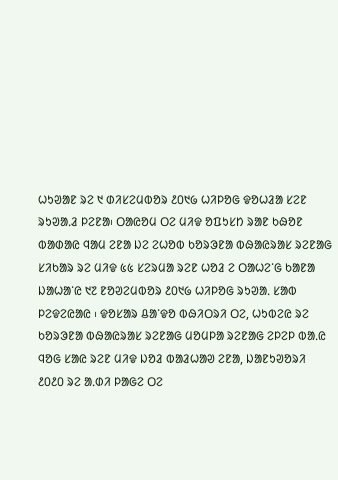ᱦᱩᱣᱟᱱ ᱨᱮ ᱑ ᱰᱤᱥᱮᱢᱵᱚᱨ ᱒᱐᱑᱙ ᱦᱤᱞᱚᱜ ᱫᱚᱦᱲᱟ ᱥᱮᱱ ᱨᱩᱣᱟᱹᱲ ᱞᱮᱱᱟ᱾ ᱛᱟᱭᱚᱢ ᱛᱮ ᱢᱤᱫ ᱚᱯᱩᱥᱴ ᱨᱟᱱ ᱠᱷᱚᱱ ᱵᱟᱰᱟᱭ ᱧᱟᱢ ᱮᱱᱟ ᱡᱮ ᱮᱦᱚᱵ ᱠᱚᱨᱳᱱᱟ ᱵᱷᱟᱭᱨᱟᱥ ᱨᱮᱱᱟᱜ ᱥᱤᱠᱟᱨ ᱨᱮ ᱢᱤᱫ ᱕᱕ ᱥᱮᱨᱢᱟ ᱨᱮᱱ ᱦᱚᱲ ᱮ ᱛᱟᱦᱮᱸᱜ ᱠᱟᱱᱟ ᱡᱟᱦᱟᱸᱭ ᱑᱗ ᱱᱚᱣᱮᱢᱵᱚᱨ ᱒᱐᱑᱙ ᱦᱤᱞᱚᱜ ᱨᱩᱣᱟᱹ ᱥᱟᱵ ᱞᱮᱫᱮᱭᱟᱭ ᱾ ᱫᱚᱥᱟᱨ ᱪᱟᱸᱫᱚ ᱵᱷᱤᱛᱨᱤ ᱛᱮ, ᱦᱩᱵᱮᱭ ᱨᱮ ᱠᱚᱨᱳᱱᱟ ᱵᱷᱟᱭᱨᱟᱥ ᱨᱮᱱᱟᱜ ᱢᱚᱢᱞᱟ ᱨᱮᱱᱟᱜ ᱮᱞᱮᱞ ᱵᱟᱹᱭ ᱧᱚᱜ ᱥᱟᱭ ᱨᱮᱱ ᱢᱤᱫ ᱡᱚᱲ ᱵᱟᱲᱦᱟᱣ ᱮᱱᱟ, ᱡᱟᱱᱩᱣᱚᱨᱤ ᱒᱐᱒᱐ ᱨᱮ ᱟᱹᱰᱤ ᱞᱟᱜᱮ ᱛᱮ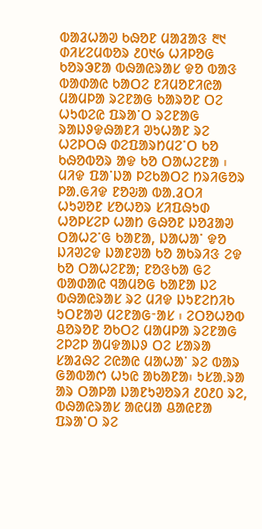ᱵᱟᱲᱦᱟᱣ ᱠᱷᱚᱱ ᱢᱟᱲᱟᱝ ᱓᱑ ᱰᱤᱥᱮᱢᱵᱚᱨ ᱒᱐᱑᱙ ᱦᱤᱞᱚᱜ ᱠᱚᱨᱳᱱᱟ ᱵᱷᱟᱭᱨᱟᱥ ᱫᱚ ᱵᱟᱝ ᱵᱟᱰᱟᱭ ᱠᱟᱛᱮ ᱱᱤᱢᱚᱱᱤᱭᱟ ᱢᱟᱢᱞᱟ ᱨᱮᱱᱟᱜ ᱠᱟᱨᱚᱱ ᱛᱮ ᱦᱩᱵᱮᱭ ᱯᱨᱟᱸᱛ ᱨᱮᱱᱟᱜ ᱨᱟᱡᱽᱫᱷᱟᱱᱤ ᱣᱩᱦᱟᱱ ᱨᱮ ᱦᱮᱞᱛᱷ ᱰᱮᱯᱟᱨᱴᱢᱮᱸᱛ ᱠᱚ ᱠᱷᱚᱵᱚᱨ ᱟᱫ ᱠᱚ ᱛᱟᱦᱮᱱᱟ ᱾ ᱢᱤᱫ ᱯᱟᱸᱡᱟ ᱞᱮᱠᱟᱛᱮ ᱴᱨᱤᱜᱚᱨ ᱞᱟᱹᱜᱤᱫ ᱱᱚᱶᱟ ᱵᱟᱹᱲᱛᱤ ᱦᱩᱣᱚᱱ ᱥᱚᱦᱚᱨ ᱥᱤᱯᱷᱩᱰ ᱦᱚᱞᱥᱮᱞ ᱦᱟᱴ ᱜᱷᱚᱱ ᱡᱚᱲᱟᱣ ᱛᱟᱦᱮᱸᱜ ᱠᱟᱱᱟ, ᱡᱟᱦᱟᱸ ᱫᱚ ᱡᱤᱣᱮᱫ ᱡᱟᱱᱣᱟ ᱠᱚ ᱟᱠᱨᱤᱝ ᱮᱫ ᱠᱚ ᱛᱟᱦᱮᱱᱟ; ᱱᱚᱝᱠᱟ ᱜᱮ ᱵᱟᱰᱟᱭ ᱧᱟᱢᱚᱜ ᱠᱟᱱᱟ ᱡᱮ ᱵᱷᱟᱭᱨᱟᱥ ᱨᱮ ᱢᱤᱫ ᱡᱩᱱᱮᱴᱤᱠ ᱩᱛᱱᱟᱣ ᱢᱮᱱᱟᱜᱼᱟᱥ ᱾ ᱮᱛᱚᱦᱚᱵ ᱪᱚᱨᱚᱱ ᱚᱠᱛᱮ ᱢᱟᱢᱞᱟ ᱨᱮᱱᱟᱜ ᱮᱞᱮᱞ ᱟᱢᱫᱟᱡᱽ ᱛᱮ ᱥᱟᱨᱟ ᱥᱟᱲᱷᱮ ᱮᱭᱟᱭ ᱢᱟᱦᱟᱸ ᱨᱮ ᱵᱟᱨ ᱜᱟᱵᱟᱬ ᱦᱩᱭ ᱟᱠᱟᱱᱟ᱾ ᱩᱥᱟᱹᱨᱟ ᱟᱨ ᱛᱟᱞᱟ ᱡᱟᱱᱩᱣᱚᱨᱤ ᱒᱐᱒᱐ ᱨᱮ, ᱵᱷᱟᱭᱨᱟᱥ ᱟᱭᱢᱟ ᱪᱟᱭᱱᱟ ᱯᱨᱟᱸᱛ ᱨᱮ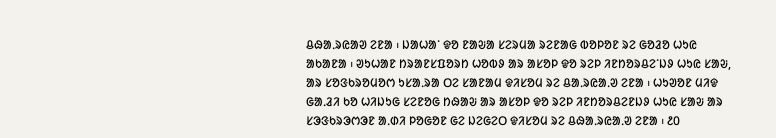ᱪᱷᱟᱹᱨᱭᱟᱣ ᱮᱱᱟ ᱾ ᱡᱟᱦᱟᱸ ᱫᱚ ᱱᱟᱶᱟ ᱥᱮᱨᱢᱟ ᱨᱮᱱᱟᱜ ᱵᱚᱞᱚᱱ ᱨᱮ ᱜᱚᱲᱚ ᱦᱩᱭ ᱟᱠᱟᱱᱟ ᱾ ᱣᱩᱦᱟᱱ ᱴᱨᱟᱱᱥᱯᱚᱨᱴ ᱦᱚᱵᱽ ᱟᱨ ᱟᱥᱚᱞ ᱫᱚ ᱨᱮᱞ ᱤᱱᱴᱚᱨᱪᱮᱸᱡᱽ ᱦᱩᱭ ᱥᱟᱶ, ᱟᱨ ᱥᱚᱝᱠᱨᱚᱢᱚᱬ ᱩᱥᱟᱹᱨᱟ ᱛᱮ ᱥᱟᱱᱟᱢ ᱫᱤᱥᱚᱢ ᱨᱮ ᱪᱟᱹᱨᱭᱟᱹᱣ ᱮᱱᱟ ᱾ ᱦᱩᱣᱚᱱ ᱢᱤᱫ ᱜᱟᱹᱲᱤ ᱠᱚ ᱦᱤᱡᱩᱜ ᱥᱮᱱᱚᱜ ᱴᱷᱟᱶ ᱟᱨ ᱟᱥᱚᱞ ᱫᱚ ᱨᱮᱞ ᱤᱱᱴᱚᱨᱪᱮᱱᱡᱽ ᱦᱩᱭ ᱥᱟᱶ ᱟᱨ ᱥᱳᱝᱠᱨᱳᱬᱳᱱ ᱟᱹᱰᱤ ᱞᱚᱜᱚᱱ ᱜᱮ ᱡᱮᱜᱮᱛ ᱫᱤᱥᱚᱢ ᱨᱮ ᱪᱷᱟᱹᱨᱭᱟᱹᱣ ᱮᱱᱟ ᱾ ᱒᱐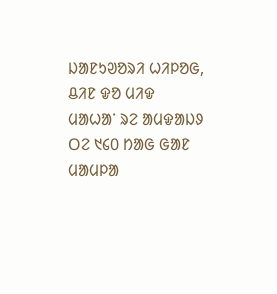ᱡᱟᱱᱩᱣᱚᱨᱤ ᱦᱤᱞᱚᱜ, ᱪᱤᱱ ᱫᱚ ᱢᱤᱫ ᱢᱟᱦᱟᱸ ᱨᱮ ᱟᱢᱫᱟᱡᱽ ᱛᱮ ᱑᱔᱐ ᱴᱟᱜ ᱜᱟᱱ ᱢᱟᱢᱞᱟ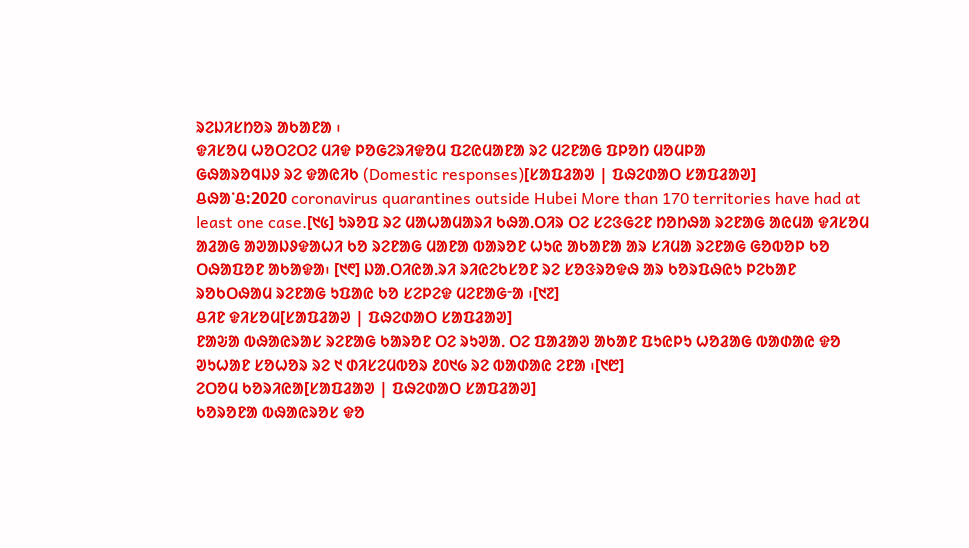ᱨᱮᱡᱤᱥᱴᱚᱨ ᱟᱠᱟᱱᱟ ᱾
ᱫᱤᱥᱚᱢ ᱦᱚᱛᱮᱛᱮ ᱢᱤᱫ ᱞᱚᱜᱮᱨᱤᱫᱚᱢ ᱯᱮᱭᱢᱟᱱᱟ ᱨᱮ ᱢᱮᱱᱟᱜ ᱯᱞᱚᱴ ᱢᱚᱢᱞᱟ
ᱜᱷᱟᱨᱚᱧᱡᱽ ᱨᱮ ᱫᱟᱭᱤᱠ (Domestic responses)[ᱥᱟᱯᱲᱟᱣ | ᱯᱷᱮᱰᱟᱛ ᱥᱟᱯᱲᱟᱣ]
ᱪᱷᱟᱸᱪ:2020 coronavirus quarantines outside Hubei More than 170 territories have had at least one case.[᱑᱕] ᱩᱨᱚᱯ ᱨᱮ ᱢᱟᱦᱟᱢᱟᱨᱤ ᱠᱷᱟᱹᱛᱤᱨ ᱛᱮ ᱥᱮᱝᱜᱮᱱ ᱴᱚᱴᱷᱟ ᱨᱮᱱᱟᱜ ᱟᱭᱢᱟ ᱫᱤᱥᱚᱢ ᱟᱲᱟᱜ ᱟᱣᱟᱡᱽᱫᱟᱦᱤ ᱠᱚ ᱨᱮᱱᱟᱜ ᱢᱟᱱᱟ ᱵᱟᱨᱚᱱ ᱦᱩᱭ ᱟᱠᱟᱱᱟ ᱟᱨ ᱥᱤᱢᱟ ᱨᱮᱱᱟᱜ ᱜᱚᱵᱚᱞ ᱠᱚ ᱛᱷᱟᱯᱚᱱ ᱟᱠᱟᱫᱟ᱾ [᱑᱖] ᱡᱟᱹᱛᱤᱭᱟᱹᱨᱤ ᱨᱤᱭᱮᱠᱥᱚᱱ ᱨᱮ ᱥᱚᱝᱨᱚᱫᱷ ᱟᱨ ᱠᱚᱨᱯᱷᱭᱩ ᱞᱮᱠᱟᱱ ᱨᱚᱠᱛᱷᱟᱢ ᱨᱮᱱᱟᱜ ᱩᱯᱟᱭ ᱠᱚ ᱥᱮᱞᱮᱫ ᱢᱮᱱᱟᱜᱼᱟ ᱾[᱑᱗]
ᱪᱤᱱ ᱫᱤᱥᱚᱢ[ᱥᱟᱯᱲᱟᱣ | ᱯᱷᱮᱰᱟᱛ ᱥᱟᱯᱲᱟᱣ]
ᱱᱟᱶᱟ ᱵᱷᱟᱭᱨᱟᱥ ᱨᱮᱱᱟᱜ ᱠᱟᱨᱚᱱ ᱛᱮ ᱨᱩᱣᱟᱹ ᱛᱮ ᱯᱟᱲᱟᱣ ᱟᱠᱟᱱ ᱯᱩᱭᱞᱩ ᱦᱚᱲᱟᱜ ᱵᱟᱰᱟᱭ ᱫᱚ ᱣᱩᱦᱟᱱ ᱥᱚᱦᱚᱨ ᱨᱮ ᱑ ᱰᱤᱥᱮᱢᱵᱚᱨ ᱒᱐᱑᱙ ᱨᱮ ᱵᱟᱰᱟᱭ ᱮᱱᱟ ᱾[᱑᱘]
ᱮᱛᱚᱢ ᱠᱚᱨᱤᱭᱟ[ᱥᱟᱯᱲᱟᱣ | ᱯᱷᱮᱰᱟᱛ ᱥᱟᱯᱲᱟᱣ]
ᱠᱚᱨᱚᱱᱟ ᱵᱷᱟᱭᱨᱚᱥ ᱫᱚ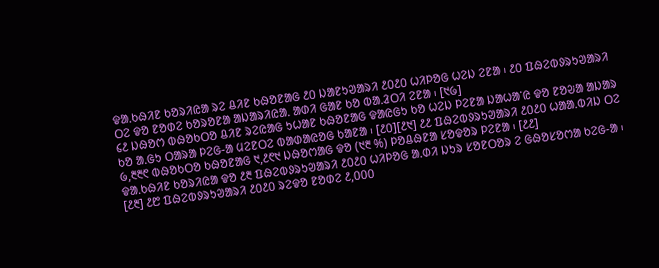ᱫᱟᱹᱠᱷᱤᱱ ᱠᱚᱨᱤᱭᱟ ᱨᱮ ᱪᱤᱱ ᱠᱷᱚᱱᱟᱜ ᱒᱐ ᱡᱟᱱᱩᱣᱟᱨᱤ ᱒᱐᱒᱐ ᱦᱤᱞᱚᱜ ᱦᱮᱡ ᱮᱱᱟ ᱾ ᱒᱐ ᱯᱷᱮᱵᱽᱨᱩᱣᱟᱨᱤ ᱛᱮ ᱫᱚ ᱱᱚᱰᱮ ᱠᱚᱨᱚᱱᱟ ᱟᱡᱟᱨᱤᱭᱟᱹ ᱟᱰᱤ ᱜᱟᱱ ᱠᱚ ᱵᱟᱹᱲᱛᱤ ᱮᱱᱟ ᱾ [᱑᱙]
᱔᱒ ᱡᱷᱚᱬ ᱵᱷᱚᱠᱛᱚ ᱪᱤᱱ ᱨᱮᱭᱟᱜ ᱩᱦᱟᱱ ᱠᱷᱚᱱᱟᱜ ᱫᱟᱭᱜᱩ ᱠᱚ ᱦᱮᱡ ᱞᱮᱱᱟ ᱡᱟᱦᱟᱸᱭ ᱫᱚ ᱱᱚᱶᱟ ᱟᱡᱟᱨ ᱠᱚ ᱟᱹᱜᱩ ᱛᱟᱨᱟ ᱞᱮᱜ-ᱟ ᱢᱮᱱᱛᱮ ᱵᱟᱰᱟᱭᱚᱜ ᱠᱟᱱᱟ ᱾ [᱒᱐][᱒᱑] ᱒᱒ ᱯᱷᱮᱵᱽᱨᱩᱣᱟᱨᱤ ᱒᱐᱒᱐ ᱦᱟᱟᱹᱵᱤᱡ ᱛᱮ ᱙,᱓᱓᱖ ᱵᱷᱚᱠᱛᱚ ᱠᱷᱚᱱᱟᱜ ᱑,᱒᱖᱑ ᱡᱷᱚᱬᱟᱜ ᱫᱚ (᱑᱓ %) ᱞᱚᱪᱷᱱᱟ ᱥᱚᱫᱚᱨ ᱞᱮᱱᱟ ᱾ [᱒᱒]
ᱫᱟᱹᱠᱷᱤᱱ ᱠᱚᱨᱤᱭᱟ ᱫᱚ ᱒᱓ ᱯᱷᱮᱵᱽᱨᱩᱣᱟᱨᱤ ᱒᱐᱒᱐ ᱦᱤᱞᱚᱜ ᱟᱹᱰᱤ ᱡᱩᱨ ᱥᱚᱱᱛᱚᱨ ᱮ ᱜᱷᱚᱥᱚᱬᱟ ᱠᱮᱜ-ᱟ ᱾ [᱒᱓] ᱒᱘ ᱯᱷᱮᱵᱽᱨᱩᱣᱟᱨᱤ ᱒᱐᱒᱐ ᱨᱮᱫᱚ ᱱᱚᱰᱮ ᱒,᱐᱐᱐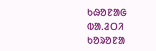ᱠᱷᱚᱱᱟᱜ ᱵᱟᱹᱲᱛᱤ ᱠᱚᱨᱚᱱᱟ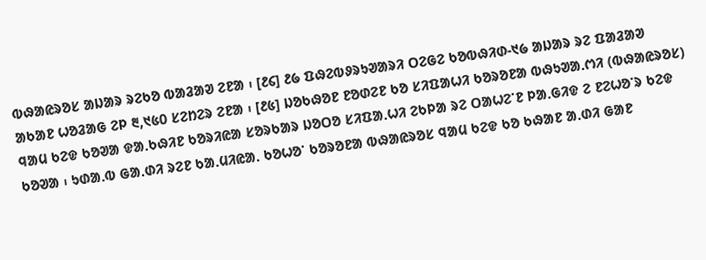ᱵᱷᱟᱭᱨᱚᱥ ᱟᱡᱟᱨ ᱨᱮᱠᱚ ᱵᱟᱲᱟᱣ ᱮᱱᱟ ᱾ [᱒᱔] ᱒᱙ ᱯᱷᱮᱵᱽᱨᱩᱣᱟᱨᱤ ᱛᱮᱜᱮ ᱠᱚᱵᱷᱤᱰ-᱑᱙ ᱟᱡᱟᱨ ᱨᱮ ᱯᱟᱲᱟᱣ ᱟᱠᱟᱱ ᱦᱚᱲᱟᱜ ᱮᱞ ᱓,᱑᱕᱐ ᱥᱮᱴᱮᱨ ᱮᱱᱟ ᱾ [᱒᱕] ᱡᱚᱠᱷᱚᱱ ᱱᱚᱰᱮᱱ ᱠᱚ ᱥᱤᱯᱟᱦᱤ ᱠᱚᱨᱚᱱᱟ ᱵᱷᱩᱣᱟᱹᱬᱤ (ᱵᱷᱟᱭᱨᱚᱥ) ᱧᱟᱢ ᱠᱮᱫ ᱠᱚᱣᱟ ᱫᱟᱹᱠᱷᱤᱱ ᱠᱚᱨᱤᱭᱟ ᱥᱚᱨᱠᱟᱨ ᱡᱚᱛᱚ ᱥᱤᱯᱟᱹᱦᱤ ᱮᱠᱞᱟ ᱨᱮ ᱛᱟᱦᱮᱸᱱ ᱞᱟᱹᱜᱤᱫ ᱮ ᱱᱮᱦᱚᱸᱨ ᱠᱮᱫ ᱠᱚᱣᱟ ᱾ ᱩᱰᱟᱹᱵ ᱜᱟᱹᱰᱤ ᱨᱮᱱ ᱠᱟᱹᱢᱤᱭᱟᱹ ᱠᱚᱦᱚᱸ ᱠᱚᱨᱚᱱᱟ ᱵᱷᱟᱭᱨᱚᱥ ᱧᱟᱢ ᱠᱮᱫ ᱠᱚ ᱠᱷᱟᱱ ᱟᱹᱰᱤ ᱜᱟᱱ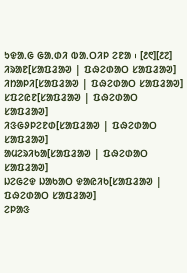ᱩᱫᱟᱹᱜ ᱜᱟᱹᱰᱤ ᱵᱟᱹᱛᱤᱞ ᱮᱱᱟ ᱾ [᱒᱖][᱒᱗]
ᱤᱨᱟᱱ[ᱥᱟᱯᱲᱟᱣ | ᱯᱷᱮᱰᱟᱛ ᱥᱟᱯᱲᱟᱣ]
ᱤᱴᱟᱞᱤ[ᱥᱟᱯᱲᱟᱣ | ᱯᱷᱮᱰᱟᱛ ᱥᱟᱯᱲᱟᱣ]
ᱥᱯᱮᱭᱱ[ᱥᱟᱯᱲᱟᱣ | ᱯᱷᱮᱰᱟᱛ ᱥᱟᱯᱲᱟᱣ]
ᱤᱝᱜᱽᱞᱮᱱᱰ[ᱥᱟᱯᱲᱟᱣ | ᱯᱷᱮᱰᱟᱛ ᱥᱟᱯᱲᱟᱣ]
ᱟᱢᱮᱨᱤᱠᱟ[ᱥᱟᱯᱲᱟᱣ | ᱯᱷᱮᱰᱟᱛ ᱥᱟᱯᱲᱟᱣ]
ᱡᱮᱜᱮᱫ ᱡᱟᱠᱟᱛ ᱫᱟᱭᱤᱠ[ᱥᱟᱯᱲᱟᱣ | ᱯᱷᱮᱰᱟᱛ ᱥᱟᱯᱲᱟᱣ]
ᱮᱞᱟᱝ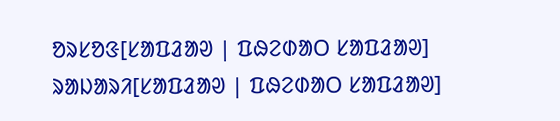ᱚᱨᱥᱚᱝ[ᱥᱟᱯᱲᱟᱣ | ᱯᱷᱮᱰᱟᱛ ᱥᱟᱯᱲᱟᱣ]
ᱨᱟᱡᱟᱨᱤ[ᱥᱟᱯᱲᱟᱣ | ᱯᱷᱮᱰᱟᱛ ᱥᱟᱯᱲᱟᱣ]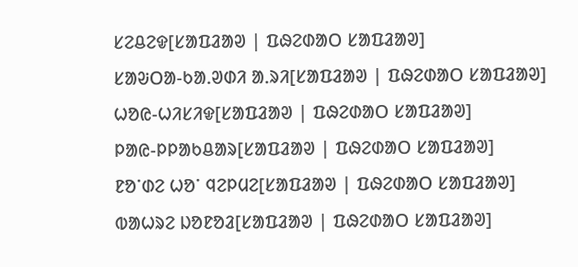ᱥᱮᱪᱮᱫ[ᱥᱟᱯᱲᱟᱣ | ᱯᱷᱮᱰᱟᱛ ᱥᱟᱯᱲᱟᱣ]
ᱥᱟᱶᱛᱟ-ᱠᱟᱹᱣᱰᱤ ᱟᱹᱨᱤ[ᱥᱟᱯᱲᱟᱣ | ᱯᱷᱮᱰᱟᱛ ᱥᱟᱯᱲᱟᱣ]
ᱦᱚᱭ-ᱦᱤᱥᱤᱫ[ᱥᱟᱯᱲᱟᱣ | ᱯᱷᱮᱰᱟᱛ ᱥᱟᱯᱲᱟᱣ]
ᱞᱟᱭ-ᱞᱞᱟᱠᱪᱟᱨ[ᱥᱟᱯᱲᱟᱣ | ᱯᱷᱮᱰᱟᱛ ᱥᱟᱯᱲᱟᱣ]
ᱱᱚᱸᱰᱮ ᱦᱚᱸ ᱧᱮᱞᱢᱮ[ᱥᱟᱯᱲᱟᱣ | ᱯᱷᱮᱰᱟᱛ ᱥᱟᱯᱲᱟᱣ]
ᱵᱟᱦᱨᱮ ᱡᱚᱱᱚᱲ[ᱥᱟᱯᱲᱟᱣ | ᱯᱷᱮᱰᱟᱛ ᱥᱟᱯᱲᱟᱣ]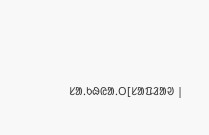ᱥᱟᱹᱠᱷᱭᱟᱹᱛ[ᱥᱟᱯᱲᱟᱣ |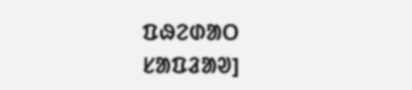ᱯᱷᱮᱰᱟᱛ ᱥᱟᱯᱲᱟᱣ]